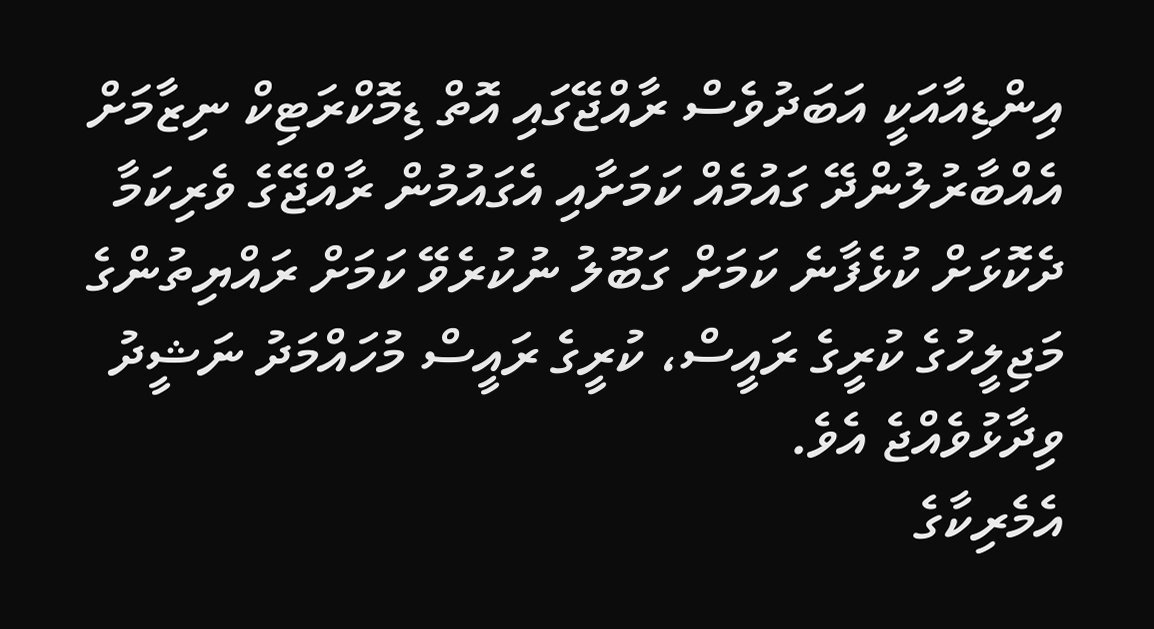އިންޑިއާއަކީ އަބަދުވެސް ރާއްޖޭގައި އޮތް ޑިމޮކްރަޓިކް ނިޒާމަށް އެއްބާރުލުންދޭ ގައުމެއް ކަމަށާއި އެގައުމުން ރާއްޖޭގެ ވެރިކަމާ ދެކޮޅަށް ކުޅެފާނެ ކަމަށް ގަބޫލު ނުކުރެވޭ ކަމަށް ރައްޔިތުންގެ މަޖިލީހުގެ ކުރީގެ ރައީސް، ކުރީގެ ރައީސް މުހައްމަދު ނަޝީދު ވިދާޅުވެއްޖެ އެވެ.
އެމެރިކާގެ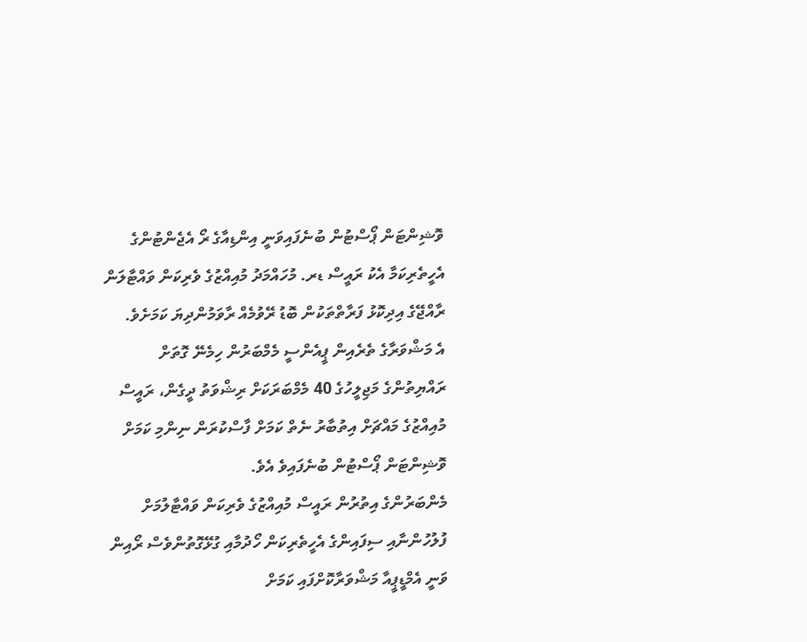ވޮޝިންޓަން ޕޯސްޓުން ބުނެފައިވަނީ އިންޑިއާގެ ރޯ އެޖެންޓުންގެ އެހީތެރިކަމާ އެކު ރައީސް ޑރ. މުހައްމަދު މުއިއްޒުގެ ވެރިކަން ވައްޓާލަން ރާއްޖޭގެ އިދިކޮޅު ފަރާތްތަކުން ބޮޑު ރޭވުމެއް ރާވަމުންދިޔަ ކަމަށެވެ.
އެ މަޝްވަރާގެ ތެރެއިން ޕީއެންސީ މެމްބަރުން ހިމެނޭ ގޮތަށް ރައްޔިތުންގެ މަޖިލީހުގެ 40 މެމްބަރަކަށް ރިޝްވަތު ދީގެން، ރައީސް މުއިއްޒުގެ މައްޗަށް އިތުބާރު ނެތް ކަމަށް ފާސްކުރަން ނިންމި ކަމަށް ވޮޝިންޓަން ޕޯސްޓުން ބުނެފައިވެ އެވެ.
މެންބަރުންގެ އިތުރުން ރައީސް މުއިއްޒުގެ ވެރިކަން ވައްޓާލުމަށް ފުލުހުންނާއި ސިފައިންގެ އެހީތެރިކަން ހޯދުމާއި ގުޅޭގޮތުންވެސް ރޯއިން ވަނީ އެމްޑީޕީއާ މަޝްވަރާކޮށްފައި ކަމަށް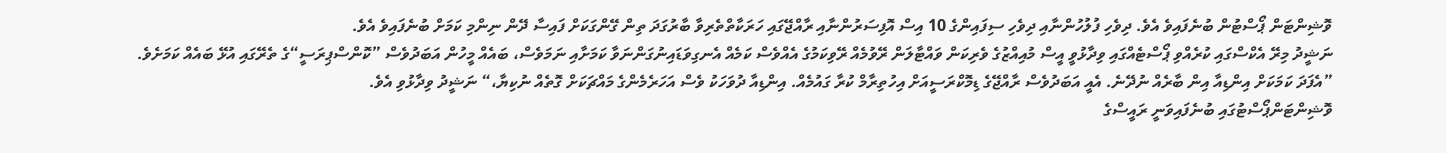ވޮޝިންޓަން ޕޯސްޓުން ބުނެފައިވެ އެވެ. ދިވެހި ފުލުހުންނާއި ދިވެހި ސިފައިންގެ 10 އިސް އޮފިސަރުންނާއި ރާއްޖޭގައި ހަރަކާތްތެރިވާ ބާރުގަދަ ތިން ގޭންގަކަށް ފައިސާ ދޭން ނިންމި ކަމަށް ބުނެފައިވެ އެވެ.
ނަޝީދު މިރޭ އެކްސްގައި ކުރެއްވި ޕޯސްޓެއްގައި ވިދާޅުވީ އީސް މުއިއްޒުގެ ވެރިކަން ވައްޓާލަން ރޭވުމެއް ރޭވިކަމުގެ އެއްވެސް ކަމެއް އެނގިވަޑައިނުގަންނަވާ ކަމަށާއި ނަމަވެސް، ބައެއް މީހުން އަބަދުވެސް ”ކޮންސްޕިރަސީ“ގެ ތެރޭގައި އުޅޭ ބައެއް ކަމަށެވެ.
”އެފަދަ ކަމަކަށް އިންޑިއާ އިން ބާރެއް ނުދޭނެ. އެއީ އަބަދުވެސް ރާއްޖޭގެ ޑިމޮކްރަސީއަށް އިހުތިރާމް ކުރާ ގައުމެއް. އިންޑިއާ ދުވަހަކު ވެސް އަހަރެމެންގެ މައްޗަކަށް ގޮތެއް ނުކިޔާ،“ ނަޝީދު ވިދާޅުވި އެވެ.
ވޮޝިންޓަންޕޯސްޓުގައި ބުނެފައިވަނީ ރައީސްގެ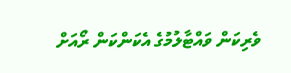ވެރިކަން ވައްޓާލުމުގެ އެކަންކަން ރޯއަށް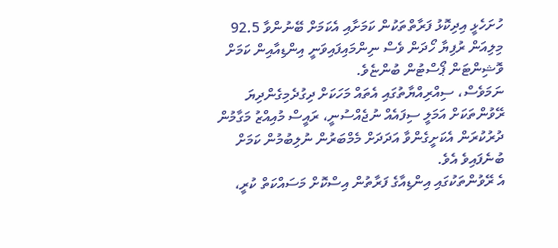ހުށަހެޅީ އިދިކޮޅު ފަރާތްތަކުން ކަމަށާއި އެކަމަށް ބޭނުންވާ 92.5 މިލިއަން ރުފިޔާ ހޯދަން ވެސް ނިންމައިފައިވަނީ އިންޑިއާއިން ކަމަށް ވޮޝިންޓަން ޕޯސްޓުން ބުންޏެވެ.
ނަމަވެސް، ސިއްރިއްޔާތުގައި އެތައް މަހަކަށް ދިގުދެމިގެންދިޔަ ރޭވުންތަކަށް އަމަލީ ސިފައެއް ނުޖެއްސުނީ، ރައީސް މުއިއްޒު މަގާމުން ދުރުކުރަން އެކަށީގެންވާ އަދަދަށް މެމްބަރުން ނުލިބުމުން ކަމަށް ބުނެފައިވެ އެވެ.
އެ ރޭވުންތަކުގައި އިންޑިއާގެ ފަރާތުން އިސްކޮށް މަސައްކަތް ކުރީ،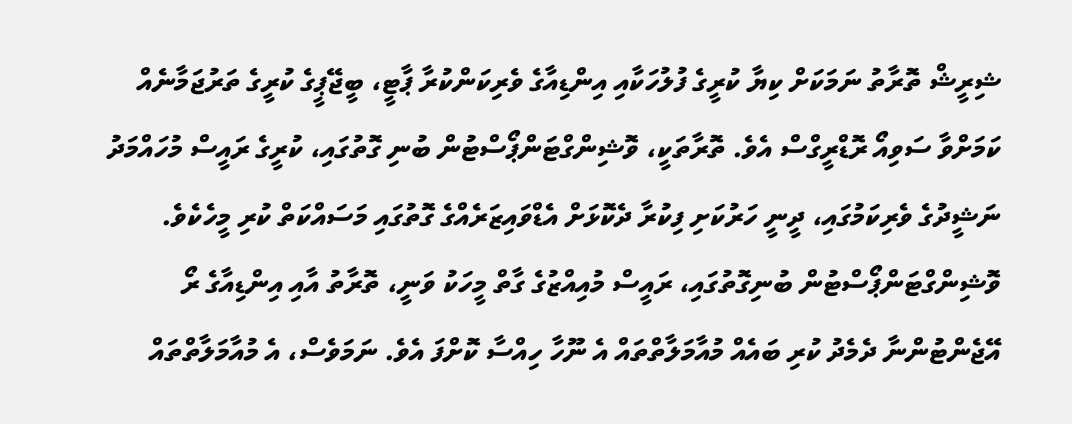ޝިރީޝް ތޮރާތު ނަމަކަށް ކިޔާ ކުރީގެ ފުލުހަކާއި އިންޑިއާގެ ވެރިކަންކުރާ ޕާޓީ، ބީޖޭޕީގެ ކުރީގެ ތަރުޖަމާނެއް ކަމަށްވާ ސަވިއޯ ރޮޑްރީގްސް އެވެ. ތޮރާތަކީ، ވޮޝިންގްޓަންޕޯސްޓުން ބުނި ގޮތުގައި، ކުރީގެ ރައީސް މުހައްމަދު ނަޝީދުގެ ވެރިކަމުގައި، ދީނީ ހަރުކަށި ފިކުރާ ދެކޮޅަށް އެޑްވައިޒަރެއްގެ ގޮތުގައި މަސައްކަތް ކުރި މީހެކެވެ.
ވޮޝިންގްޓަންޕޯސްޓުން ބުނިގޮތުގައި، ރައީސް މުއިއްޒުގެ ގާތް މީހަކު ވަނީ، ތޮރާތު އާއި އިންޑިއާގެ ރޯ އޭޖެންޓުންނާ ދެމެދު ކުރި ބައެއް މުއާމަލާތްތައް އެ ނޫހާ ހިއްސާ ކޮށްފަ އެވެ. ނަމަވެސް، އެ މުއާމަލާތްތައް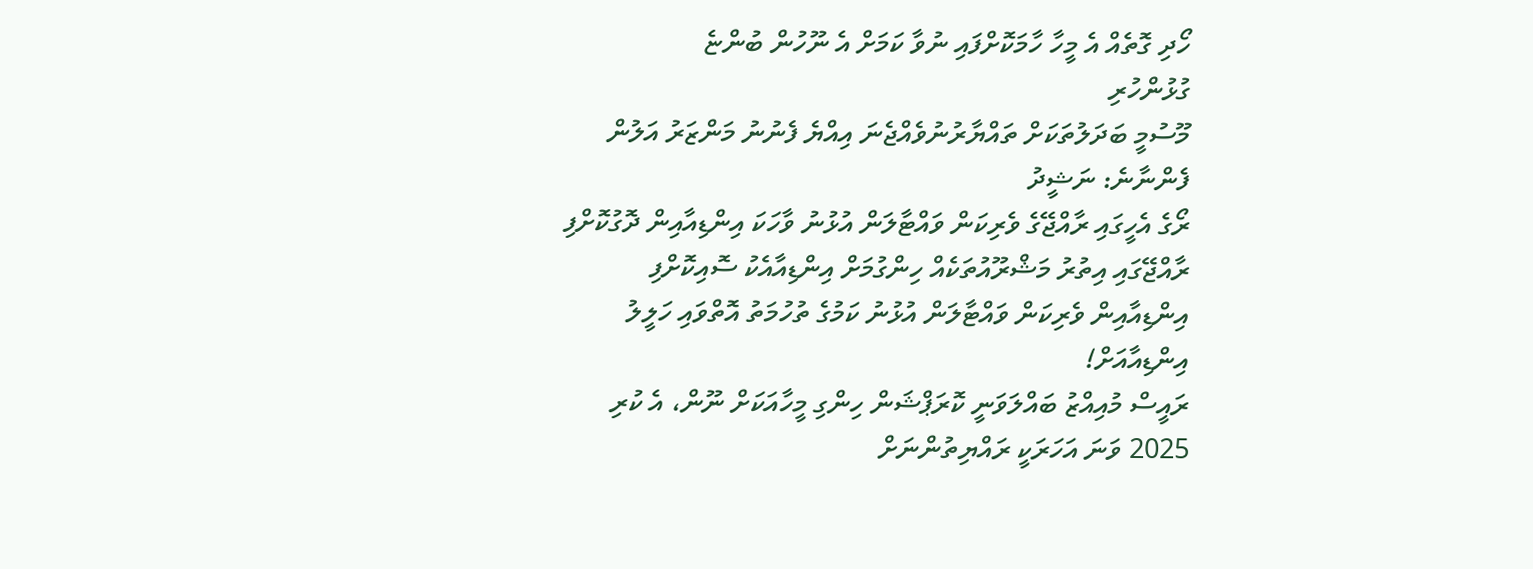ހޯދި ގޮތެއް އެ މީހާ ހާމަކޮށްފައި ނުވާ ކަމަށް އެ ނޫހުން ބުންޏެ
ގުޅުންހުރި
މޫސުމީ ބަދަލުތަކަށް ތައްޔާރުނުވެއްޖެނަ އިއްޔެ ފެނުނު މަންޒަރު އަލުން ފެންނާނެ: ނަޝީދު
ރޯގެ އެހީގައި ރާއްޖޭގެ ވެރިކަން ވައްޓާލަން އުޅުނު ވާހަކަ އިންޑިއާއިން ދޮގުކޮށްފި
ރާއްޖޭގައި އިތުރު މަޝްރޫއުތަކެއް ހިންގުމަށް އިންޑިއާއެކު ސޮއިކޮށްފި
އިންޑިއާއިން ވެރިކަން ވައްޓާލަން އުޅުނު ކަމުގެ ތުހުމަތު އޮތްވައި ހަލީލު އިންޑިއާއަށް!
ރައީސް މުއިއްޒު ބައްލަވަނީ ކޮރަޕްޝަން ހިންގި މީހާއަކަށް ނޫން، އެ ކުރި
2025 ވަނަ އަހަރަކީ ރައްޔިތުންނަށް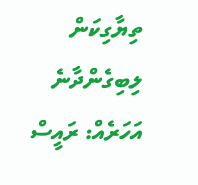ތިޔާގިކަން ލިބިގެންދާނެ އަހަރެއް: ރައީސް